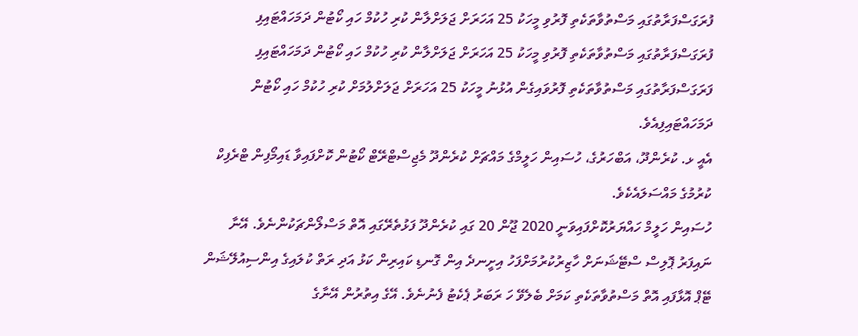ފުރަގަސްފަރާތުގައި މަސްތުވާތަކެތި ފޮރުވި މީހަކު 25 އަހަރަށް ޖަލަށްލާން ކުރި ހުކުމް ހައި ކޯޓުން ދަމަހައްޓައިފި
ފުރަގަސްފަރާތުގައި މަސްތުވާތަކެތި ފޮރުވި މީހަކު 25 އަހަރަށް ޖަލަށްލާން ކުރި ހުކުމް ހައި ކޯޓުން ދަމަހައްޓައިފި
ފަރަގަސްފަރާތުގައި މަސްތުވާތަކެތި ފޮރުވައިގެން އުޅުނު މީހަކު 25 އަހަރަށް ޖަލަށްލުމަށް ކުރި ހުކުމް ހައި ކޯޓުން ދަމަހައްޓައިފިއެވެ.
އެއީ ޅ. ކުރެންދޫ، އަބްހަރުގެ، ހުސައިން ހަލީމްގެ މައްޗަށް ކުރެންދޫ މެޖިސްޓްރޭޓް ކޯޓުން ކޮށްފައިވާ ޑައިމޯފިން ޓްރެފިކް ކުރުމުގެ މައްސަލައެކެވެ.
ހުސައިން ހަލީމް ހައްޔަރުކޮށްފައިވަނީ 2020 ޖޫން 20 ގައި ކުރެންދޫ ފަޅުތެރޭގައި އޮތް މަސްލޯންޗަކުންނެވެ. އޭނާ ނައިފަރު ޕޮލިސް ސްޓޭޝަނަށް ހާޒިރުކުރުމަށްފަހު އިށީނދެ އިން ގޮނޑި ކައިރިން ކަޅު އަދި ރަތް ކުލައިގެ އިންސިއުލޭޝަން ޓޭޕް އޮޅާފައި އޮތް މަސްތުވާތަކެތި ކަމަށް ބެލެވޭ ހަ ރަބަރު ޕެކެޓު ފެނުނެވެ. އޭގެ އިތުރުން އޭނާގެ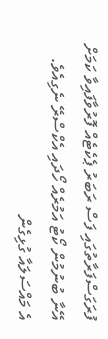ފުރަގަސްފަރާތުގައި ފަސް ރަބަރު ޕެކެޓެއް ފޮރުވާފައިވާ ކަމަށް އޭނާ ބުނުމުން ކޯޓު އަމުރެއް ހޯދައި އެކްސްރޭ ނެގިއެވެ.
އެ މައްސަލައާ ގުޅިގެން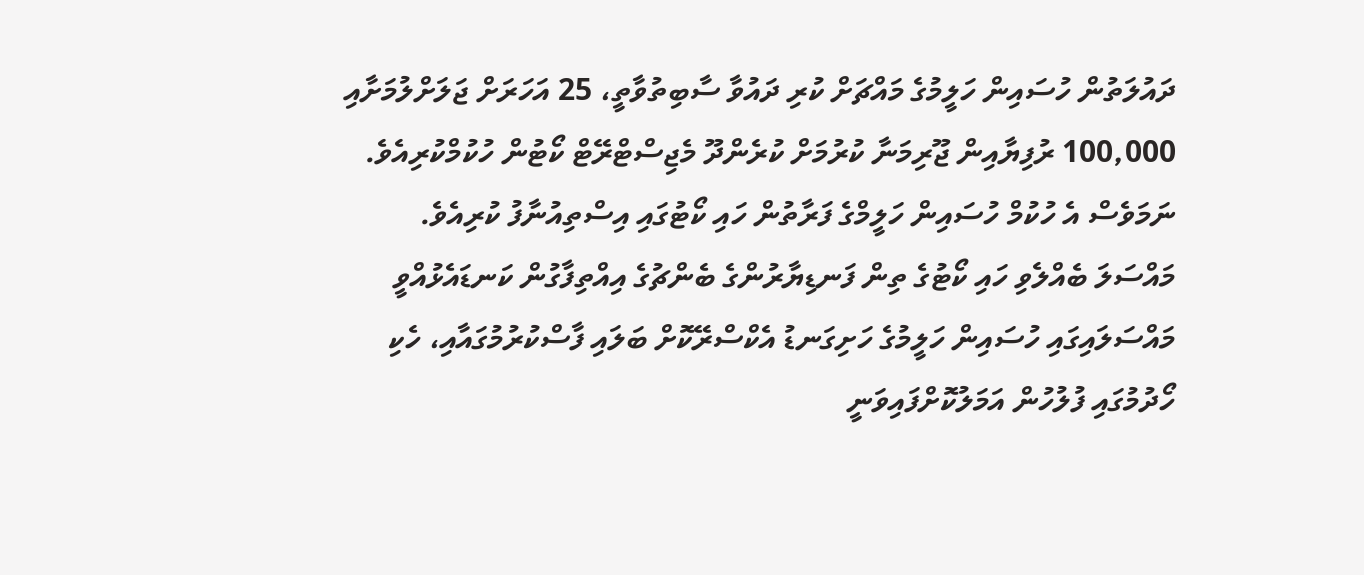ދައުލަތުން ހުސައިން ހަލީމުގެ މައްޗަށް ކުރި ދައުވާ ސާބިތުވާތީ، 25 އަހަރަށް ޖަލަށްލުމަށާއި 100,000 ރުފިޔާއިން ޖޫރިމަނާ ކުރުމަށް ކުރެންދޫ މެޖިސްޓްރޭޓް ކޯޓުން ހުކުމްކުރިއެވެ. ނަމަވެސް އެ ހުކުމް ހުސައިން ހަލީމްގެ ފަރާތުން ހައި ކޯޓުގައި އިސްތިއުނާފު ކުރިއެވެ.
މައްސަލަ ބެއްލެވި ހައި ކޯޓުގެ ތިން ފަނޑިޔާރުންގެ ބެންޗުގެ އިއްތިފާގުން ކަނޑައެޅުއްވީ މައްސަލައިގައި ހުސައިން ހަލީމުގެ ހަށިގަނޑު އެކްސްރޭކޮށް ބަލައި ފާސްކުރުމުގައާއި، ހެކި ހޯދުމުގައި ފުލުހުން އަމަލުކޮށްފައިވަނީ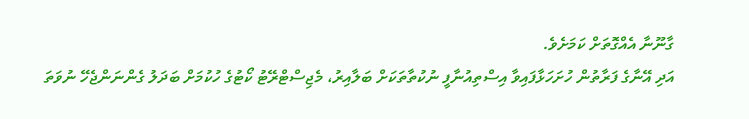ގާނޫނާ އެއްގޮތަށް ކަމަށެވެ.
އަދި އޭނާގެ ފަރާތުން ހުށަހަޅާފައިވާ އިސްތިއުނާފީ ނުކުތާތަކަށް ބަލާއިރު، މެޖިސްޓްރޭޓު ކޯޓުގެ ހުކުމަށް ބަދަލު ގެންނަންޖެހޭ ނުވަތަ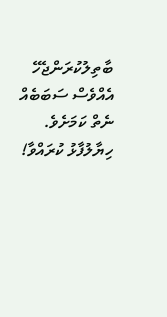ބާތިލުކުރަންޖެހޭ އެއްވެސް ސަބަބެއް ނެތް ކަމަށެވެ.
ހިޔާލުފާޅު ކުރައްވާ!